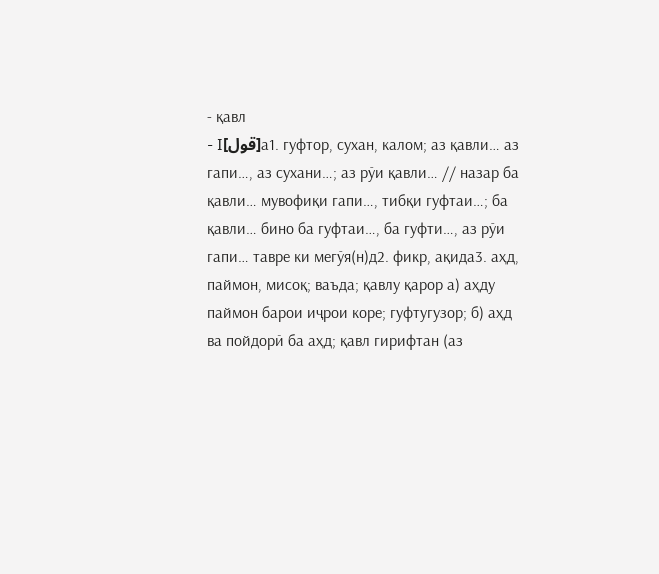- қавл
- I[قول]а1. гуфтор, сухан, калом; аз қавли… аз гапи…, аз сухани…; аз рӯи қавли… // назар ба қавли… мувофиқи гапи…, тибқи гуфтаи…; ба қавли… бино ба гуфтаи…, ба гуфти…, аз рӯи гапи… тавре ки мегӯя(н)д2. фикр, ақида3. аҳд, паймон, мисоқ; ваъда; қавлу қарор а) аҳду паймон барои иҷрои коре; гуфтугузор; б) аҳд ва пойдорӣ ба аҳд; қавл гирифтан (аз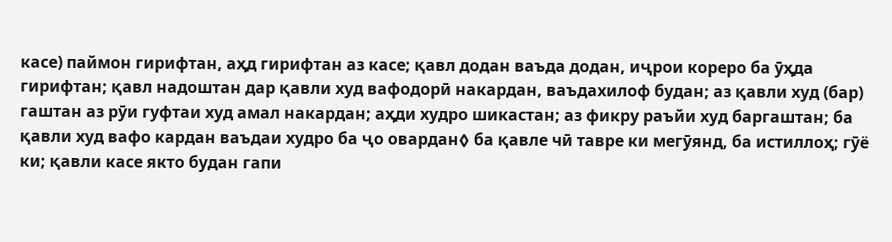касе) паймон гирифтан, аҳд гирифтан аз касе; қавл додан ваъда додан, иҷрои кореро ба ӯҳда гирифтан; қавл надоштан дар қавли худ вафодорӣ накардан, ваъдахилоф будан; аз қавли худ (бар) гаштан аз рӯи гуфтаи худ амал накардан; аҳди худро шикастан; аз фикру раъйи худ баргаштан; ба қавли худ вафо кардан ваъдаи худро ба ҷо овардан◊ ба қавле чӣ тавре ки мегӯянд, ба истиллоҳ; гӯё ки; қавли касе якто будан гапи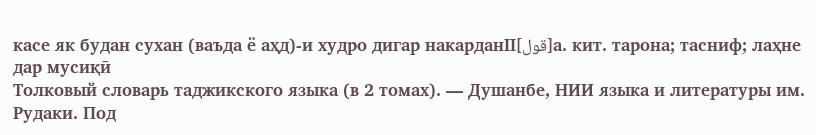касе як будан сухан (ваъда ё аҳд)-и худро дигар накарданII[قول]а. кит. тарона; тасниф; лаҳне дар мусиқӣ
Толковый словарь таджикского языка (в 2 томах). — Душанбе, НИИ языка и литературы им. Рудаки. Под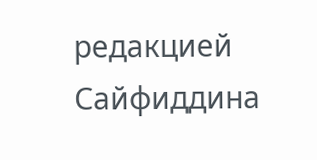редакцией Сайфиддина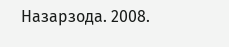Назарзода. 2008.